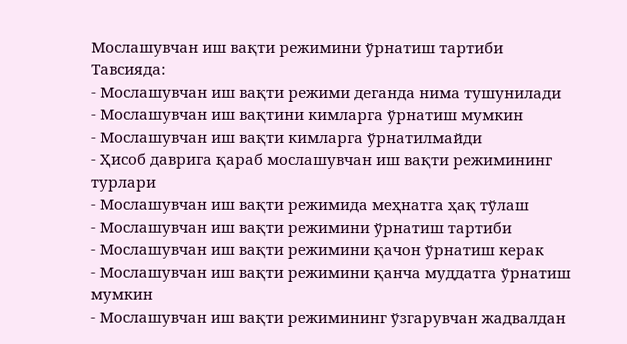Мослашувчан иш вақти режимини ўрнатиш тартиби
Тавсияда:
- Мослашувчан иш вақти режими деганда нима тушунилади
- Мослашувчан иш вақтини кимларга ўрнатиш мумкин
- Мослашувчан иш вақти кимларга ўрнатилмайди
- Ҳисоб даврига қараб мослашувчан иш вақти режимининг турлари
- Мослашувчан иш вақти режимида меҳнатга ҳақ тўлаш
- Мослашувчан иш вақти режимини ўрнатиш тартиби
- Мослашувчан иш вақти режимини қачон ўрнатиш керак
- Мослашувчан иш вақти режимини қанча муддатга ўрнатиш мумкин
- Мослашувчан иш вақти режимининг ўзгарувчан жадвалдан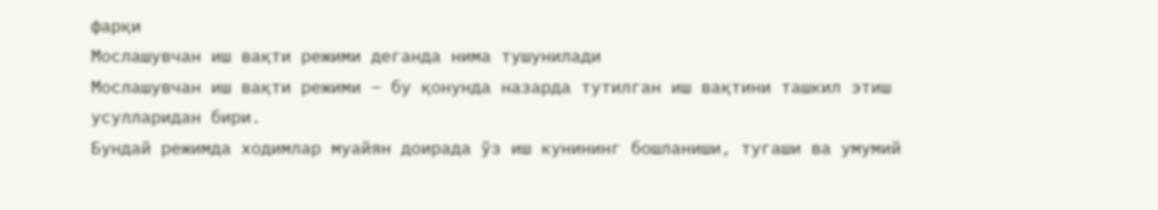фарқи
Мослашувчан иш вақти режими деганда нима тушунилади
Мослашувчан иш вақти режими – бу қонунда назарда тутилган иш вақтини ташкил этиш усулларидан бири.
Бундай режимда ходимлар муайян доирада ўз иш кунининг бошланиши, тугаши ва умумий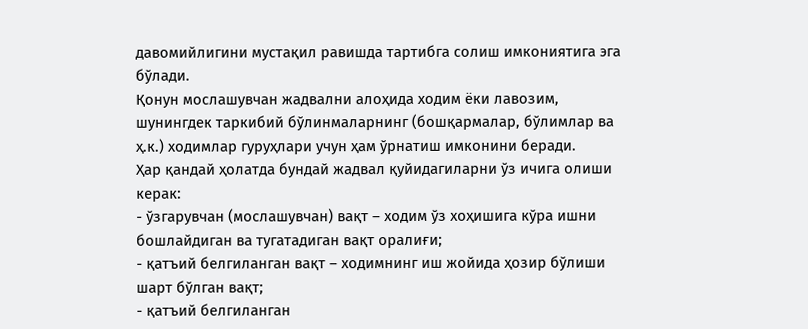давомийлигини мустақил равишда тартибга солиш имкониятига эга бўлади.
Қонун мослашувчан жадвални алоҳида ходим ёки лавозим, шунингдек таркибий бўлинмаларнинг (бошқармалар, бўлимлар ва ҳ.к.) ходимлар гуруҳлари учун ҳам ўрнатиш имконини беради.
Ҳар қандай ҳолатда бундай жадвал қуйидагиларни ўз ичига олиши керак:
- ўзгарувчан (мослашувчан) вақт – ходим ўз хоҳишига кўра ишни бошлайдиган ва тугатадиган вақт оралиғи;
- қатъий белгиланган вақт – ходимнинг иш жойида ҳозир бўлиши шарт бўлган вақт;
- қатъий белгиланган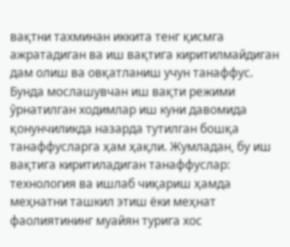вақтни тахминан иккита тенг қисмга ажратадиган ва иш вақтига киритилмайдиган дам олиш ва овқатланиш учун танаффус. Бунда мослашувчан иш вақти режими ўрнатилган ходимлар иш куни давомида қонунчиликда назарда тутилган бошқа танаффусларга ҳам ҳақли. Жумладан, бу иш вақтига киритиладиган танаффуслар: технология ва ишлаб чиқариш ҳамда меҳнатни ташкил этиш ёки меҳнат фаолиятининг муайян турига хос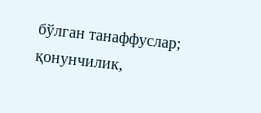бўлган танаффуслар; қонунчилик,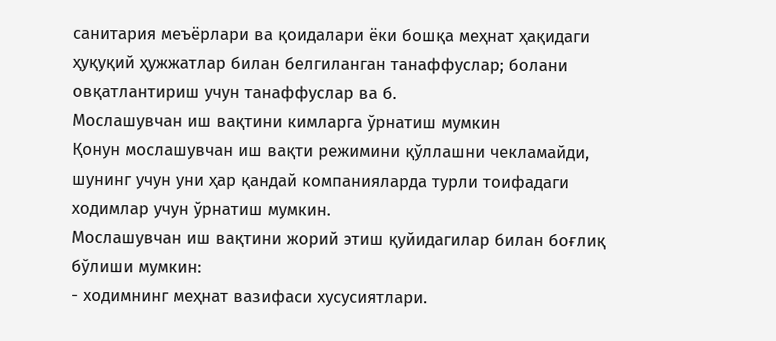санитария меъёрлари ва қоидалари ёки бошқа меҳнат ҳақидаги ҳуқуқий ҳужжатлар билан белгиланган танаффуслар; болани овқатлантириш учун танаффуслар ва б.
Мослашувчан иш вақтини кимларга ўрнатиш мумкин
Қонун мослашувчан иш вақти режимини қўллашни чекламайди, шунинг учун уни ҳар қандай компанияларда турли тоифадаги ходимлар учун ўрнатиш мумкин.
Мослашувчан иш вақтини жорий этиш қуйидагилар билан боғлиқ бўлиши мумкин:
- ходимнинг меҳнат вазифаси хусусиятлари.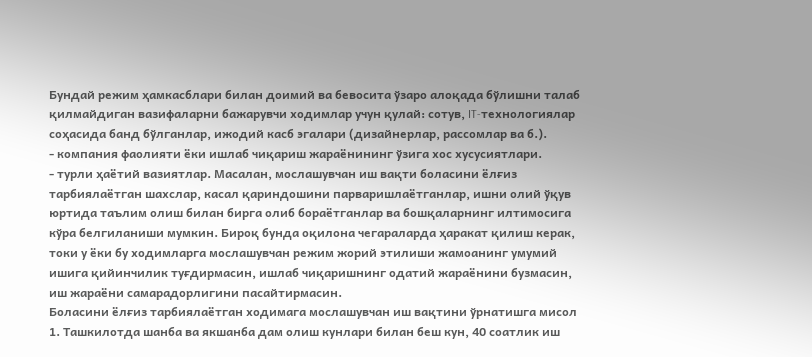Бундай режим ҳамкасблари билан доимий ва бевосита ўзаро алоқада бўлишни талаб қилмайдиган вазифаларни бажарувчи ходимлар учун қулай: сотув, IT-технологиялар соҳасида банд бўлганлар, ижодий касб эгалари (дизайнерлар, рассомлар ва б.).
- компания фаолияти ёки ишлаб чиқариш жараёнининг ўзига хос хусусиятлари.
- турли ҳаётий вазиятлар. Масалан, мослашувчан иш вақти боласини ёлғиз тарбиялаётган шахслар, касал қариндошини парваришлаётганлар, ишни олий ўқув юртида таълим олиш билан бирга олиб бораётганлар ва бошқаларнинг илтимосига кўра белгиланиши мумкин. Бироқ бунда оқилона чегараларда ҳаракат қилиш керак, токи у ёки бу ходимларга мослашувчан режим жорий этилиши жамоанинг умумий ишига қийинчилик туғдирмасин, ишлаб чиқаришнинг одатий жараёнини бузмасин, иш жараёни самарадорлигини пасайтирмасин.
Боласини ёлғиз тарбиялаётган ходимага мослашувчан иш вақтини ўрнатишга мисол
1. Ташкилотда шанба ва якшанба дам олиш кунлари билан беш кун, 40 соатлик иш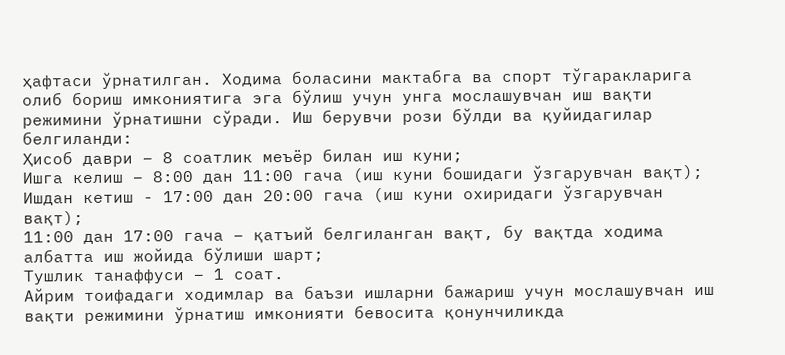ҳафтаси ўрнатилган. Ходима боласини мактабга ва спорт тўгаракларига олиб бориш имкониятига эга бўлиш учун унга мослашувчан иш вақти режимини ўрнатишни сўради. Иш берувчи рози бўлди ва қуйидагилар белгиланди:
Ҳисоб даври – 8 соатлик меъёр билан иш куни;
Ишга келиш – 8:00 дан 11:00 гача (иш куни бошидаги ўзгарувчан вақт);
Ишдан кетиш - 17:00 дан 20:00 гача (иш куни охиридаги ўзгарувчан вақт);
11:00 дан 17:00 гача – қатъий белгиланган вақт, бу вақтда ходима албатта иш жойида бўлиши шарт;
Тушлик танаффуси – 1 соат.
Айрим тоифадаги ходимлар ва баъзи ишларни бажариш учун мослашувчан иш вақти режимини ўрнатиш имконияти бевосита қонунчиликда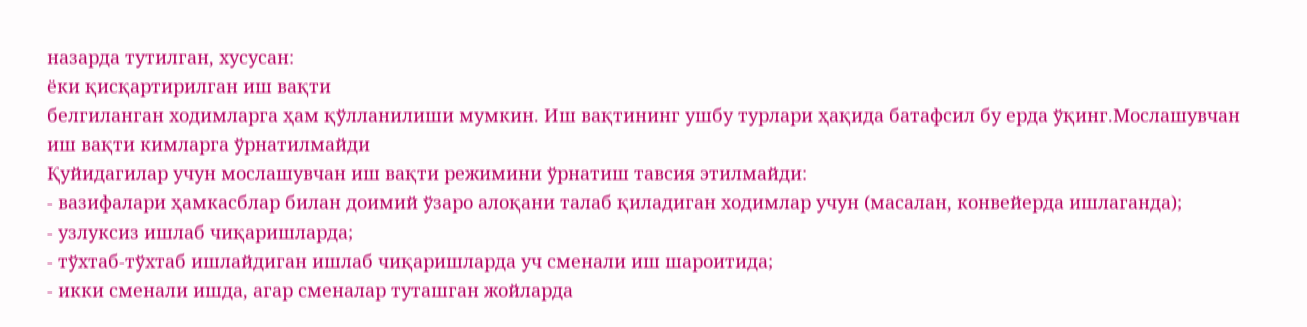назарда тутилган, хусусан:
ёки қисқартирилган иш вақти
белгиланган ходимларга ҳам қўлланилиши мумкин. Иш вақтининг ушбу турлари ҳақида батафсил бу ерда ўқинг.Мослашувчан иш вақти кимларга ўрнатилмайди
Қуйидагилар учун мослашувчан иш вақти режимини ўрнатиш тавсия этилмайди:
- вазифалари ҳамкасблар билан доимий ўзаро алоқани талаб қиладиган ходимлар учун (масалан, конвейерда ишлаганда);
- узлуксиз ишлаб чиқаришларда;
- тўхтаб-тўхтаб ишлайдиган ишлаб чиқаришларда уч сменали иш шароитида;
- икки сменали ишда, агар сменалар туташган жойларда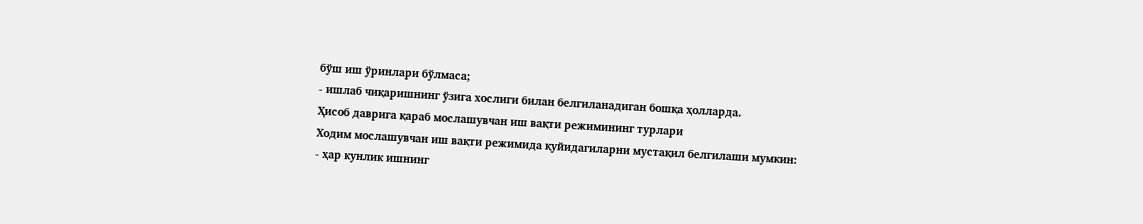бўш иш ўринлари бўлмаса;
- ишлаб чиқаришнинг ўзига хослиги билан белгиланадиган бошқа ҳолларда.
Ҳисоб даврига қараб мослашувчан иш вақти режимининг турлари
Ходим мослашувчан иш вақти режимида қуйидагиларни мустақил белгилаши мумкин:
- ҳар кунлик ишнинг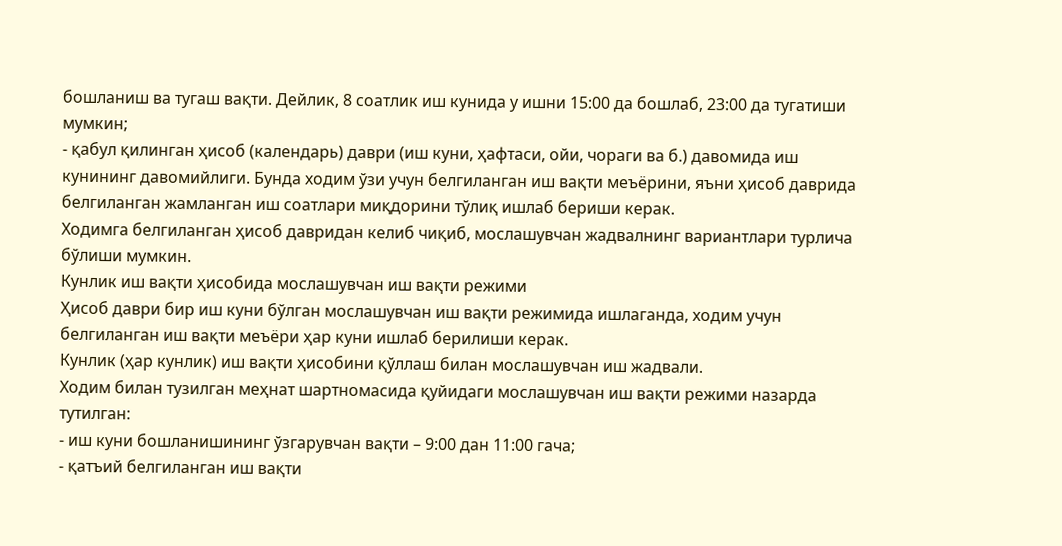бошланиш ва тугаш вақти. Дейлик, 8 соатлик иш кунида у ишни 15:00 да бошлаб, 23:00 да тугатиши мумкин;
- қабул қилинган ҳисоб (календарь) даври (иш куни, ҳафтаси, ойи, чораги ва б.) давомида иш кунининг давомийлиги. Бунда ходим ўзи учун белгиланган иш вақти меъёрини, яъни ҳисоб даврида белгиланган жамланган иш соатлари миқдорини тўлиқ ишлаб бериши керак.
Ходимга белгиланган ҳисоб давридан келиб чиқиб, мослашувчан жадвалнинг вариантлари турлича бўлиши мумкин.
Кунлик иш вақти ҳисобида мослашувчан иш вақти режими
Ҳисоб даври бир иш куни бўлган мослашувчан иш вақти режимида ишлаганда, ходим учун белгиланган иш вақти меъёри ҳар куни ишлаб берилиши керак.
Кунлик (ҳар кунлик) иш вақти ҳисобини қўллаш билан мослашувчан иш жадвали.
Ходим билан тузилган меҳнат шартномасида қуйидаги мослашувчан иш вақти режими назарда тутилган:
- иш куни бошланишининг ўзгарувчан вақти – 9:00 дан 11:00 гача;
- қатъий белгиланган иш вақти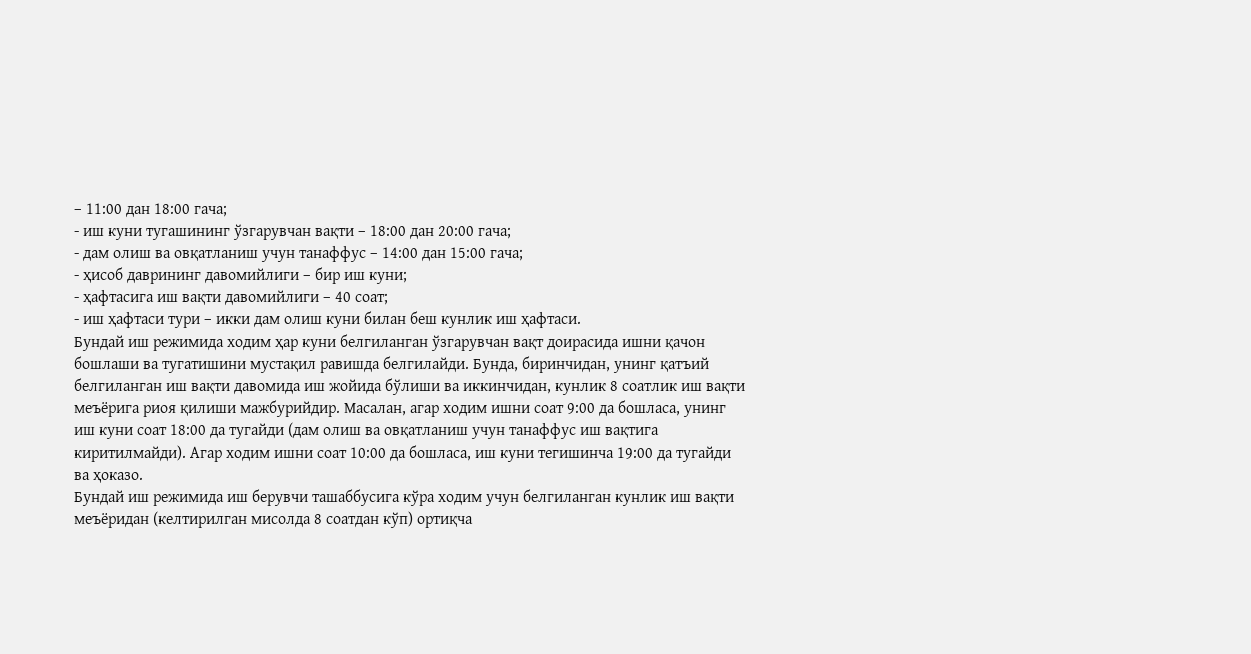– 11:00 дан 18:00 гача;
- иш куни тугашининг ўзгарувчан вақти – 18:00 дан 20:00 гача;
- дам олиш ва овқатланиш учун танаффус – 14:00 дан 15:00 гача;
- ҳисоб даврининг давомийлиги – бир иш куни;
- ҳафтасига иш вақти давомийлиги – 40 соат;
- иш ҳафтаси тури – икки дам олиш куни билан беш кунлик иш ҳафтаси.
Бундай иш режимида ходим ҳар куни белгиланган ўзгарувчан вақт доирасида ишни қачон бошлаши ва тугатишини мустақил равишда белгилайди. Бунда, биринчидан, унинг қатъий белгиланган иш вақти давомида иш жойида бўлиши ва иккинчидан, кунлик 8 соатлик иш вақти меъёрига риоя қилиши мажбурийдир. Масалан, агар ходим ишни соат 9:00 да бошласа, унинг иш куни соат 18:00 да тугайди (дам олиш ва овқатланиш учун танаффус иш вақтига киритилмайди). Агар ходим ишни соат 10:00 да бошласа, иш куни тегишинча 19:00 да тугайди ва ҳоказо.
Бундай иш режимида иш берувчи ташаббусига кўра ходим учун белгиланган кунлик иш вақти меъёридан (келтирилган мисолда 8 соатдан кўп) ортиқча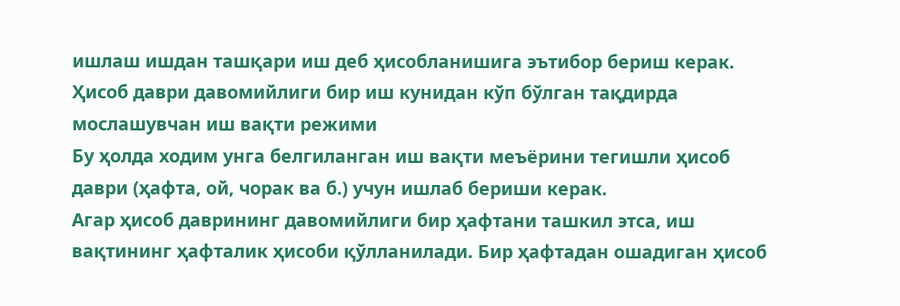ишлаш ишдан ташқари иш деб ҳисобланишига эътибор бериш керак.
Ҳисоб даври давомийлиги бир иш кунидан кўп бўлган тақдирда мослашувчан иш вақти режими
Бу ҳолда ходим унга белгиланган иш вақти меъёрини тегишли ҳисоб даври (ҳафта, ой, чорак ва б.) учун ишлаб бериши керак.
Агар ҳисоб даврининг давомийлиги бир ҳафтани ташкил этса, иш вақтининг ҳафталик ҳисоби қўлланилади. Бир ҳафтадан ошадиган ҳисоб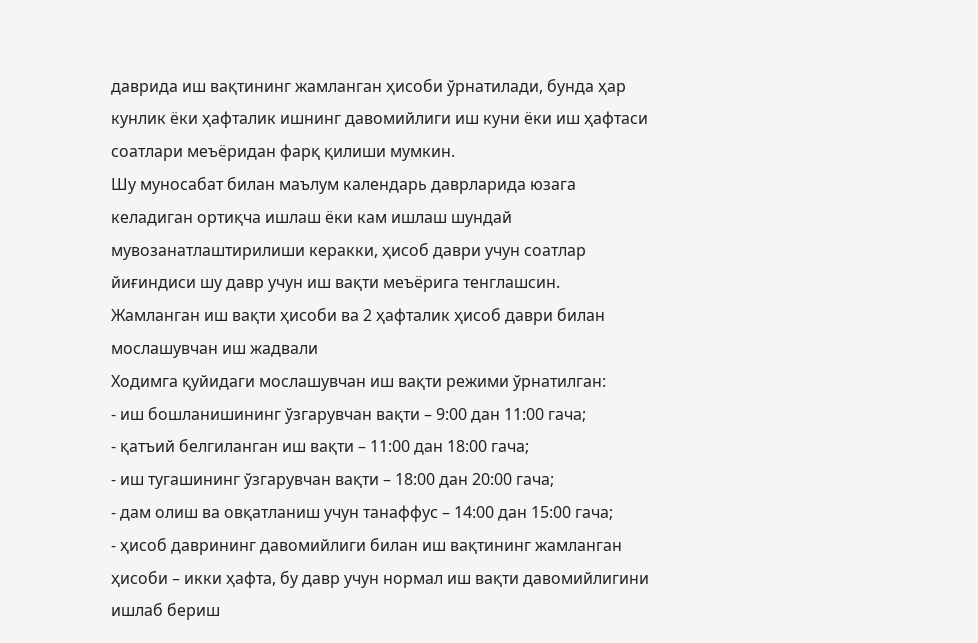даврида иш вақтининг жамланган ҳисоби ўрнатилади, бунда ҳар кунлик ёки ҳафталик ишнинг давомийлиги иш куни ёки иш ҳафтаси соатлари меъёридан фарқ қилиши мумкин.
Шу муносабат билан маълум календарь даврларида юзага келадиган ортиқча ишлаш ёки кам ишлаш шундай мувозанатлаштирилиши керакки, ҳисоб даври учун соатлар йиғиндиси шу давр учун иш вақти меъёрига тенглашсин.
Жамланган иш вақти ҳисоби ва 2 ҳафталик ҳисоб даври билан мослашувчан иш жадвали
Ходимга қуйидаги мослашувчан иш вақти режими ўрнатилган:
- иш бошланишининг ўзгарувчан вақти – 9:00 дан 11:00 гача;
- қатъий белгиланган иш вақти – 11:00 дан 18:00 гача;
- иш тугашининг ўзгарувчан вақти – 18:00 дан 20:00 гача;
- дам олиш ва овқатланиш учун танаффус – 14:00 дан 15:00 гача;
- ҳисоб даврининг давомийлиги билан иш вақтининг жамланган ҳисоби – икки ҳафта, бу давр учун нормал иш вақти давомийлигини ишлаб бериш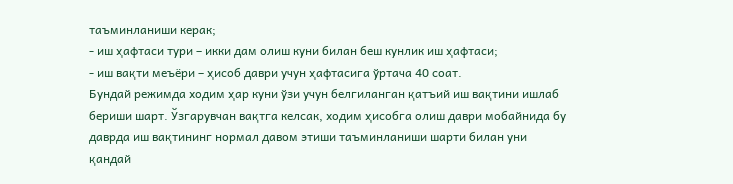таъминланиши керак;
- иш ҳафтаси тури – икки дам олиш куни билан беш кунлик иш ҳафтаси;
- иш вақти меъёри – ҳисоб даври учун ҳафтасига ўртача 40 соат.
Бундай режимда ходим ҳар куни ўзи учун белгиланган қатъий иш вақтини ишлаб бериши шарт. Ўзгарувчан вақтга келсак, ходим ҳисобга олиш даври мобайнида бу даврда иш вақтининг нормал давом этиши таъминланиши шарти билан уни қандай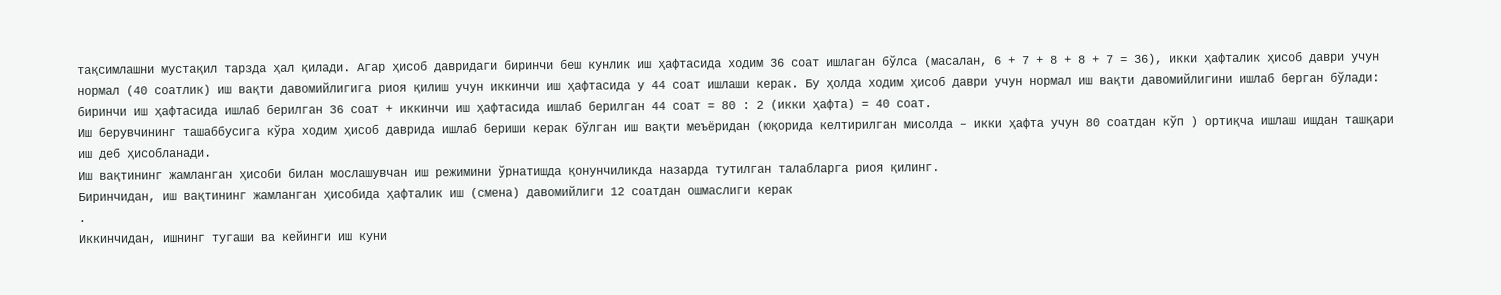тақсимлашни мустақил тарзда ҳал қилади. Агар ҳисоб давридаги биринчи беш кунлик иш ҳафтасида ходим 36 соат ишлаган бўлса (масалан, 6 + 7 + 8 + 8 + 7 = 36), икки ҳафталик ҳисоб даври учун нормал (40 соатлик) иш вақти давомийлигига риоя қилиш учун иккинчи иш ҳафтасида у 44 соат ишлаши керак. Бу ҳолда ходим ҳисоб даври учун нормал иш вақти давомийлигини ишлаб берган бўлади: биринчи иш ҳафтасида ишлаб берилган 36 соат + иккинчи иш ҳафтасида ишлаб берилган 44 соат = 80 : 2 (икки ҳафта) = 40 соат.
Иш берувчининг ташаббусига кўра ходим ҳисоб даврида ишлаб бериши керак бўлган иш вақти меъёридан (юқорида келтирилган мисолда – икки ҳафта учун 80 соатдан кўп ) ортиқча ишлаш ишдан ташқари иш деб ҳисобланади.
Иш вақтининг жамланган ҳисоби билан мослашувчан иш режимини ўрнатишда қонунчиликда назарда тутилган талабларга риоя қилинг.
Биринчидан, иш вақтининг жамланган ҳисобида ҳафталик иш (смена) давомийлиги 12 соатдан ошмаслиги керак
.
Иккинчидан, ишнинг тугаши ва кейинги иш куни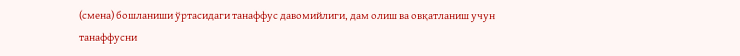(смена) бошланиши ўртасидаги танаффус давомийлиги, дам олиш ва овқатланиш учун танаффусни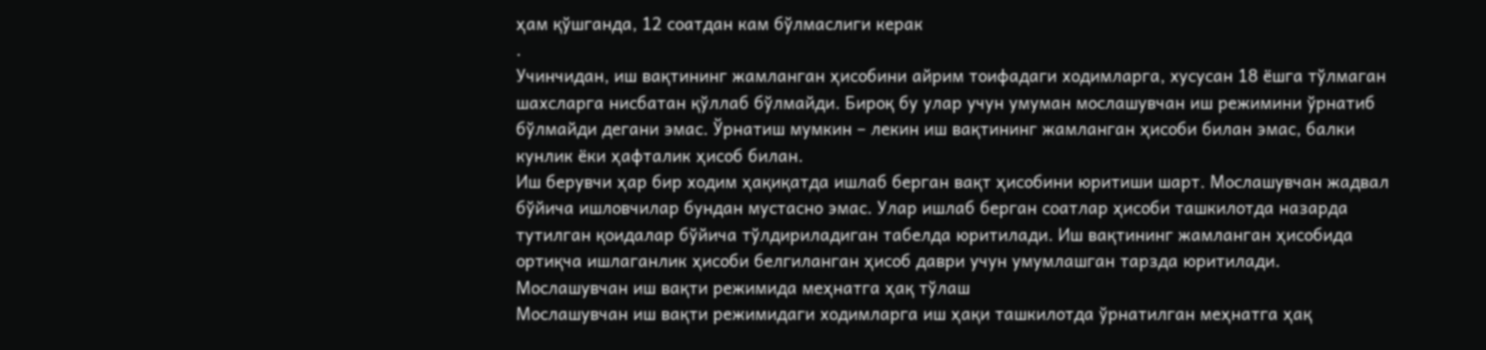ҳам қўшганда, 12 соатдан кам бўлмаслиги керак
.
Учинчидан, иш вақтининг жамланган ҳисобини айрим тоифадаги ходимларга, хусусан 18 ёшга тўлмаган шахсларга нисбатан қўллаб бўлмайди. Бироқ бу улар учун умуман мослашувчан иш режимини ўрнатиб бўлмайди дегани эмас. Ўрнатиш мумкин – лекин иш вақтининг жамланган ҳисоби билан эмас, балки кунлик ёки ҳафталик ҳисоб билан.
Иш берувчи ҳар бир ходим ҳақиқатда ишлаб берган вақт ҳисобини юритиши шарт. Мослашувчан жадвал бўйича ишловчилар бундан мустасно эмас. Улар ишлаб берган соатлар ҳисоби ташкилотда назарда тутилган қоидалар бўйича тўлдириладиган табелда юритилади. Иш вақтининг жамланган ҳисобида ортиқча ишлаганлик ҳисоби белгиланган ҳисоб даври учун умумлашган тарзда юритилади.
Мослашувчан иш вақти режимида меҳнатга ҳақ тўлаш
Мослашувчан иш вақти режимидаги ходимларга иш ҳақи ташкилотда ўрнатилган меҳнатга ҳақ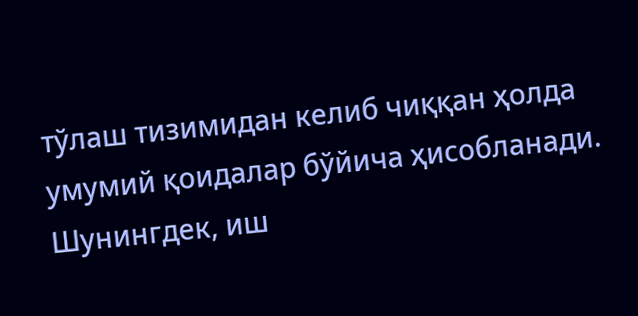тўлаш тизимидан келиб чиққан ҳолда умумий қоидалар бўйича ҳисобланади. Шунингдек, иш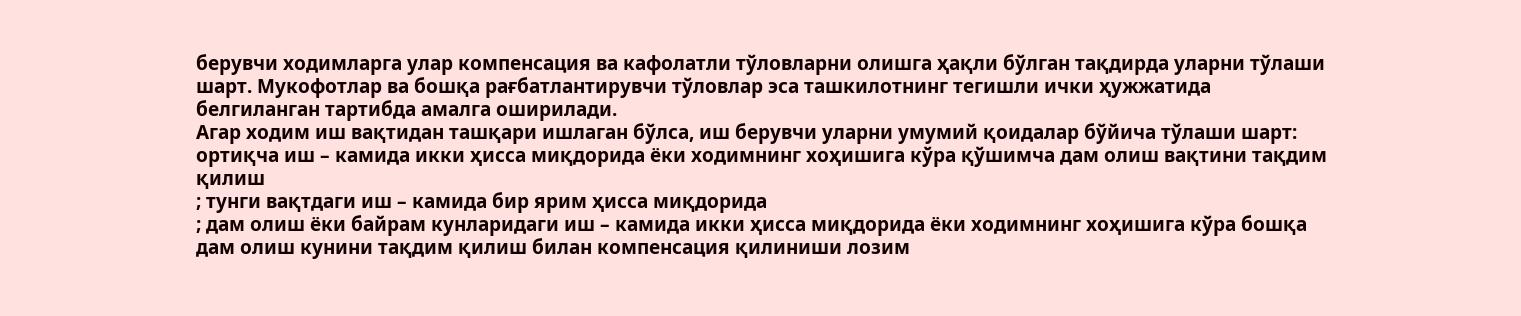берувчи ходимларга улар компенсация ва кафолатли тўловларни олишга ҳақли бўлган тақдирда уларни тўлаши шарт. Мукофотлар ва бошқа рағбатлантирувчи тўловлар эса ташкилотнинг тегишли ички ҳужжатида белгиланган тартибда амалга оширилади.
Агар ходим иш вақтидан ташқари ишлаган бўлса, иш берувчи уларни умумий қоидалар бўйича тўлаши шарт:
ортиқча иш – камида икки ҳисса миқдорида ёки ходимнинг хоҳишига кўра қўшимча дам олиш вақтини тақдим қилиш
; тунги вақтдаги иш – камида бир ярим ҳисса миқдорида
; дам олиш ёки байрам кунларидаги иш – камида икки ҳисса миқдорида ёки ходимнинг хоҳишига кўра бошқа дам олиш кунини тақдим қилиш билан компенсация қилиниши лозим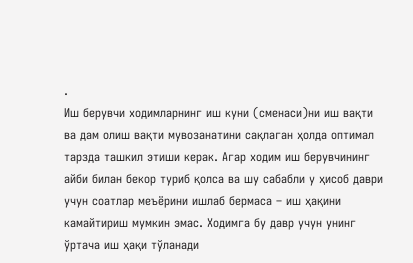.
Иш берувчи ходимларнинг иш куни (сменаси)ни иш вақти ва дам олиш вақти мувозанатини сақлаган ҳолда оптимал тарзда ташкил этиши керак. Агар ходим иш берувчининг айби билан бекор туриб қолса ва шу сабабли у ҳисоб даври учун соатлар меъёрини ишлаб бермаса – иш ҳақини камайтириш мумкин эмас. Ходимга бу давр учун унинг ўртача иш ҳақи тўланади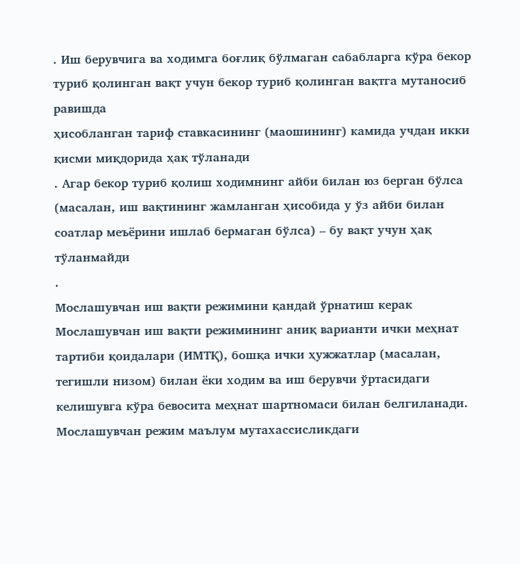. Иш берувчига ва ходимга боғлиқ бўлмаган сабабларга кўра бекор
туриб қолинган вақт учун бекор туриб қолинган вақтга мутаносиб равишда
ҳисобланган тариф ставкасининг (маошининг) камида учдан икки қисми миқдорида ҳақ тўланади
. Агар бекор туриб қолиш ходимнинг айби билан юз берган бўлса (масалан, иш вақтининг жамланган ҳисобида у ўз айби билан соатлар меъёрини ишлаб бермаган бўлса) – бу вақт учун ҳақ тўланмайди
.
Мослашувчан иш вақти режимини қандай ўрнатиш керак
Мослашувчан иш вақти режимининг аниқ варианти ички меҳнат тартиби қоидалари (ИМТҚ), бошқа ички ҳужжатлар (масалан, тегишли низом) билан ёки ходим ва иш берувчи ўртасидаги келишувга кўра бевосита меҳнат шартномаси билан белгиланади.
Мослашувчан режим маълум мутахассисликдаги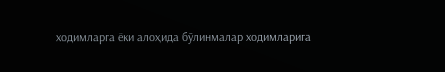ходимларга ёки алоҳида бўлинмалар ходимларига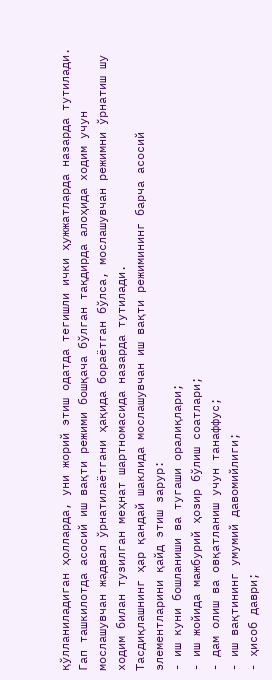қўлланиладиган ҳолларда, уни жорий этиш одатда тегишли ички ҳужжатларда назарда тутилади.
Гап ташкилотда асосий иш вақти режими бошқача бўлган тақдирда алоҳида ходим учун мослашувчан жадвал ўрнатилаётгани ҳақида бораётган бўлса, мослашувчан режимни ўрнатиш шу ходим билан тузилган меҳнат шартномасида назарда тутилади.
Тасдиқлашнинг ҳар қандай шаклида мослашувчан иш вақти режимининг барча асосий элементларини қайд этиш зарур:
- иш куни бошланиши ва тугаши оралиқлари;
- иш жойида мажбурий ҳозир бўлиш соатлари;
- дам олиш ва овқатланиш учун танаффус;
- иш вақтининг умумий давомийлиги;
- ҳисоб даври;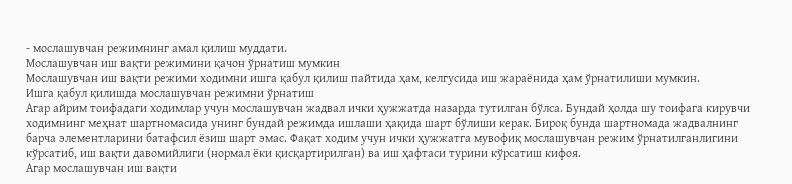- мослашувчан режимнинг амал қилиш муддати.
Мослашувчан иш вақти режимини қачон ўрнатиш мумкин
Мослашувчан иш вақти режими ходимни ишга қабул қилиш пайтида ҳам, келгусида иш жараёнида ҳам ўрнатилиши мумкин.
Ишга қабул қилишда мослашувчан режимни ўрнатиш
Агар айрим тоифадаги ходимлар учун мослашувчан жадвал ички ҳужжатда назарда тутилган бўлса. Бундай ҳолда шу тоифага кирувчи ходимнинг меҳнат шартномасида унинг бундай режимда ишлаши ҳақида шарт бўлиши керак. Бироқ бунда шартномада жадвалнинг барча элементларини батафсил ёзиш шарт эмас. Фақат ходим учун ички ҳужжатга мувофиқ мослашувчан режим ўрнатилганлигини кўрсатиб, иш вақти давомийлиги (нормал ёки қисқартирилган) ва иш ҳафтаси турини кўрсатиш кифоя.
Агар мослашувчан иш вақти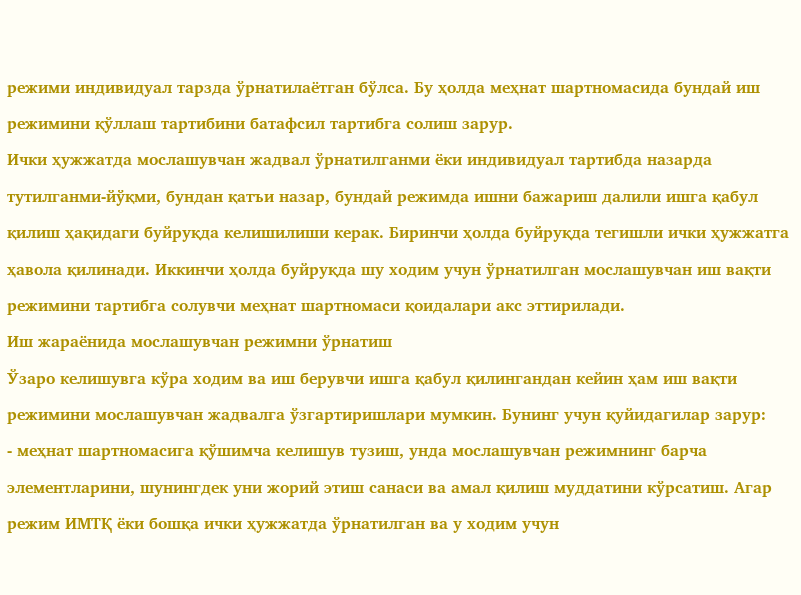режими индивидуал тарзда ўрнатилаётган бўлса. Бу ҳолда меҳнат шартномасида бундай иш режимини қўллаш тартибини батафсил тартибга солиш зарур.
Ички ҳужжатда мослашувчан жадвал ўрнатилганми ёки индивидуал тартибда назарда тутилганми-йўқми, бундан қатъи назар, бундай режимда ишни бажариш далили ишга қабул қилиш ҳақидаги буйруқда келишилиши керак. Биринчи ҳолда буйруқда тегишли ички ҳужжатга ҳавола қилинади. Иккинчи ҳолда буйруқда шу ходим учун ўрнатилган мослашувчан иш вақти режимини тартибга солувчи меҳнат шартномаси қоидалари акс эттирилади.
Иш жараёнида мослашувчан режимни ўрнатиш
Ўзаро келишувга кўра ходим ва иш берувчи ишга қабул қилингандан кейин ҳам иш вақти режимини мослашувчан жадвалга ўзгартиришлари мумкин. Бунинг учун қуйидагилар зарур:
- меҳнат шартномасига қўшимча келишув тузиш, унда мослашувчан режимнинг барча элементларини, шунингдек уни жорий этиш санаси ва амал қилиш муддатини кўрсатиш. Агар режим ИМТҚ ёки бошқа ички ҳужжатда ўрнатилган ва у ходим учун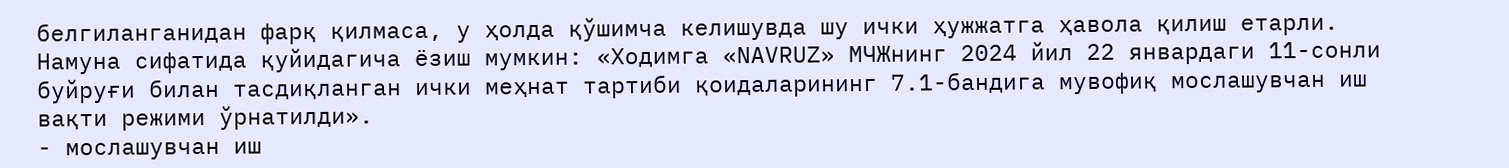белгиланганидан фарқ қилмаса, у ҳолда қўшимча келишувда шу ички ҳужжатга ҳавола қилиш етарли. Намуна сифатида қуйидагича ёзиш мумкин: «Ходимга «NAVRUZ» МЧЖнинг 2024 йил 22 январдаги 11-сонли буйруғи билан тасдиқланган ички меҳнат тартиби қоидаларининг 7.1-бандига мувофиқ мослашувчан иш вақти режими ўрнатилди».
- мослашувчан иш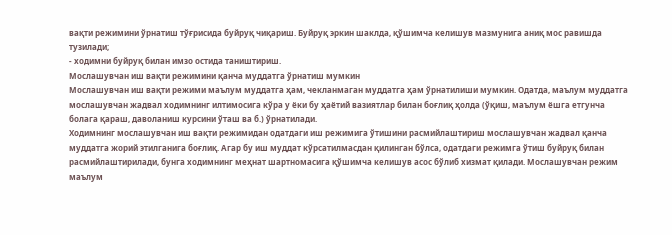вақти режимини ўрнатиш тўғрисида буйруқ чиқариш. Буйруқ эркин шаклда, қўшимча келишув мазмунига аниқ мос равишда тузилади;
- ходимни буйруқ билан имзо остида таништириш.
Мослашувчан иш вақти режимини қанча муддатга ўрнатиш мумкин
Мослашувчан иш вақти режими маълум муддатга ҳам, чекланмаган муддатга ҳам ўрнатилиши мумкин. Одатда, маълум муддатга мослашувчан жадвал ходимнинг илтимосига кўра у ёки бу ҳаётий вазиятлар билан боғлиқ ҳолда (ўқиш, маълум ёшга етгунча болага қараш, даволаниш курсини ўташ ва б.) ўрнатилади.
Ходимнинг мослашувчан иш вақти режимидан одатдаги иш режимига ўтишини расмийлаштириш мослашувчан жадвал қанча муддатга жорий этилганига боғлиқ. Агар бу иш муддат кўрсатилмасдан қилинган бўлса, одатдаги режимга ўтиш буйруқ билан расмийлаштирилади, бунга ходимнинг меҳнат шартномасига қўшимча келишув асос бўлиб хизмат қилади. Мослашувчан режим маълум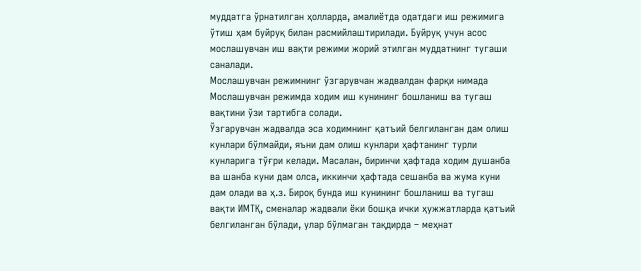муддатга ўрнатилган ҳолларда, амалиётда одатдаги иш режимига ўтиш ҳам буйруқ билан расмийлаштирилади. Буйруқ учун асос мослашувчан иш вақти режими жорий этилган муддатнинг тугаши саналади.
Мослашувчан режимнинг ўзгарувчан жадвалдан фарқи нимада
Мослашувчан режимда ходим иш кунининг бошланиш ва тугаш вақтини ўзи тартибга солади.
Ўзгарувчан жадвалда эса ходимнинг қатъий белгиланган дам олиш кунлари бўлмайди, яъни дам олиш кунлари ҳафтанинг турли кунларига тўғри келади. Масалан, биринчи ҳафтада ходим душанба ва шанба куни дам олса, иккинчи ҳафтада сешанба ва жума куни дам олади ва ҳ.з. Бироқ бунда иш кунининг бошланиш ва тугаш вақти ИМТҚ, сменалар жадвали ёки бошқа ички ҳужжатларда қатъий белгиланган бўлади, улар бўлмаган тақдирда – меҳнат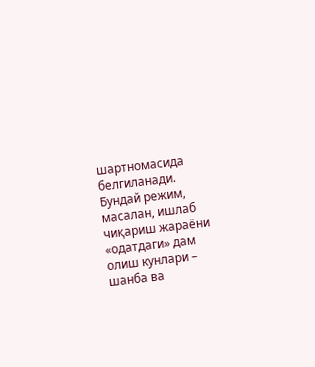шартномасида белгиланади. Бундай режим, масалан, ишлаб чиқариш жараёни «одатдаги» дам олиш кунлари – шанба ва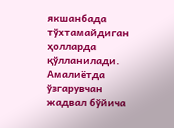якшанбада тўхтамайдиган ҳолларда қўлланилади. Амалиётда ўзгарувчан жадвал бўйича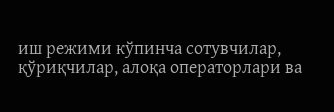иш режими кўпинча сотувчилар, қўриқчилар, алоқа операторлари ва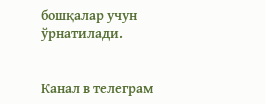бошқалар учун ўрнатилади.


Канал в телеграм